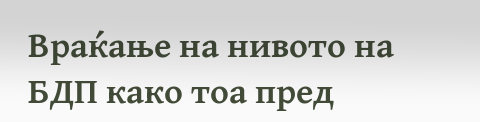Враќање на нивото на БДП како тоа пред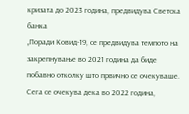кризата до 2023 година, предвидува Светска банка
„Поради Kовид-19, се предвидува темпото на закрепнување во 2021 година да биде побавно отколку што првично се очекуваше. Сега се очекува дека во 2022 година,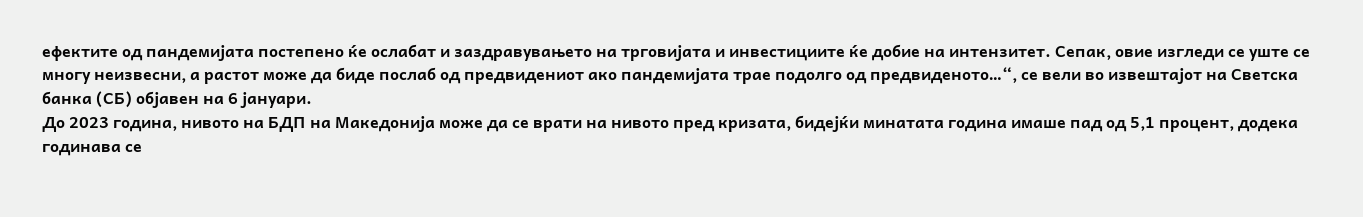ефектите од пандемијата постепено ќе ослабат и заздравувањето на трговијата и инвестициите ќе добие на интензитет. Сепак, овие изгледи се уште се многу неизвесни, а растот може да биде послаб од предвидениот ако пандемијата трае подолго од предвиденото…“, се вели во извештајот на Светска банка (СБ) објавен на 6 јануари.
До 2023 година, нивото на БДП на Македонија може да се врати на нивото пред кризата, бидејќи минатата година имаше пад од 5,1 процент, додека годинава се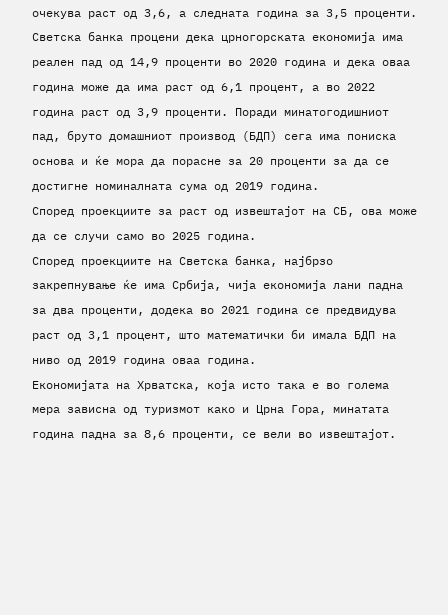очекува раст од 3,6, а следната година за 3,5 проценти.
Светска банка процени дека црногорската економија има реален пад од 14,9 проценти во 2020 година и дека оваа година може да има раст од 6,1 процент, а во 2022 година раст од 3,9 проценти. Поради минатогодишниот пад, бруто домашниот производ (БДП) сега има пониска основа и ќе мора да порасне за 20 проценти за да се достигне номиналната сума од 2019 година.
Според проекциите за раст од извештајот на СБ, ова може да се случи само во 2025 година.
Според проекциите на Светска банка, најбрзо закрепнување ќе има Србија, чија економија лани падна за два проценти, додека во 2021 година се предвидува раст од 3,1 процент, што математички би имала БДП на ниво од 2019 година оваа година.
Економијата на Хрватска, која исто така е во голема мера зависна од туризмот како и Црна Гора, минатата година падна за 8,6 проценти, се вели во извештајот.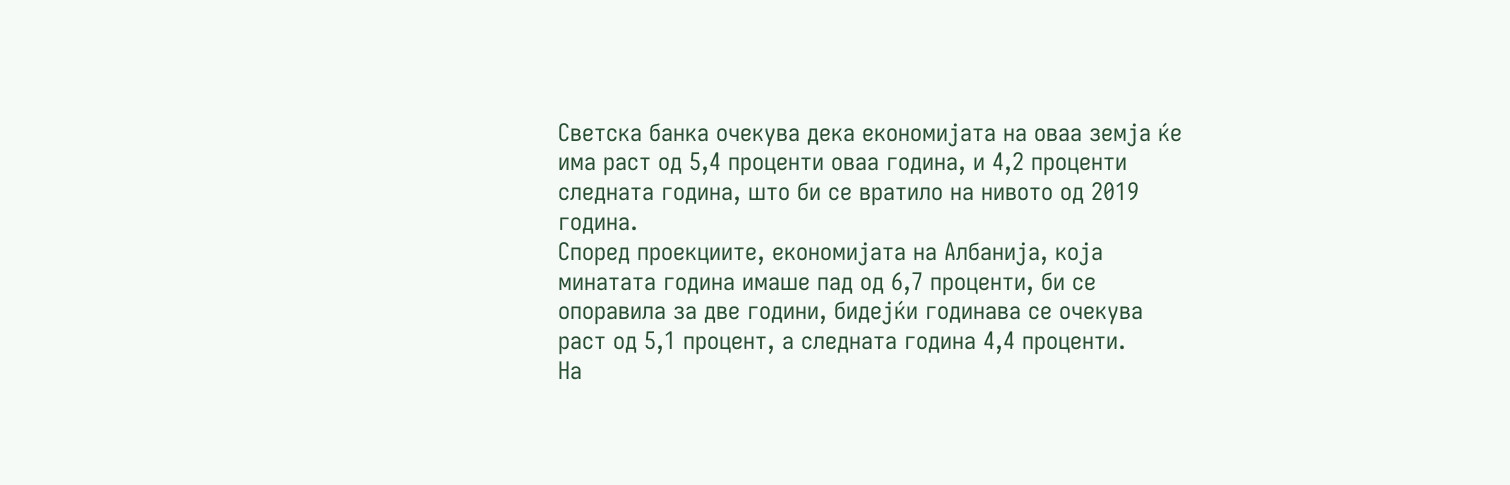Светска банка очекува дека економијата на оваа земја ќе има раст од 5,4 проценти оваа година, и 4,2 проценти следната година, што би се вратило на нивото од 2019 година.
Според проекциите, економијата на Албанија, која минатата година имаше пад од 6,7 проценти, би се опоравила за две години, бидејќи годинава се очекува раст од 5,1 процент, а следната година 4,4 проценти.
На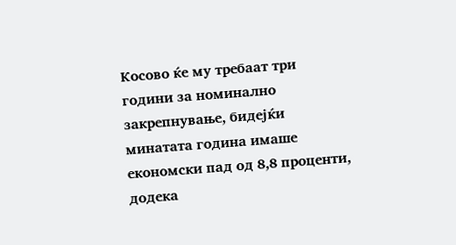Косово ќе му требаат три години за номинално закрепнување, бидејќи минатата година имаше економски пад од 8,8 проценти, додека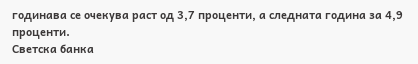годинава се очекува раст од 3,7 проценти, а следната година за 4,9 проценти.
Светска банка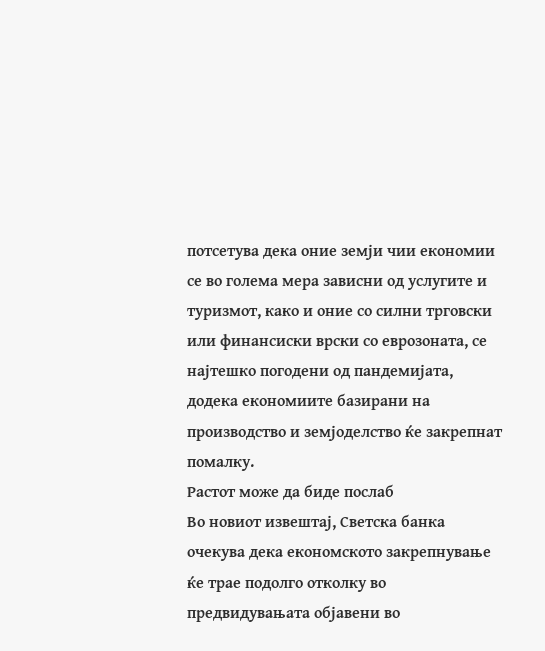потсетува дека оние земји чии економии се во голема мера зависни од услугите и туризмот, како и оние со силни трговски или финансиски врски со еврозоната, се најтешко погодени од пандемијата, додека економиите базирани на производство и земјоделство ќе закрепнат помалку.
Растот може да биде послаб
Во новиот извештај, Светска банка очекува дека економското закрепнување ќе трае подолго отколку во предвидувањата објавени во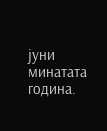јуни минатата година.